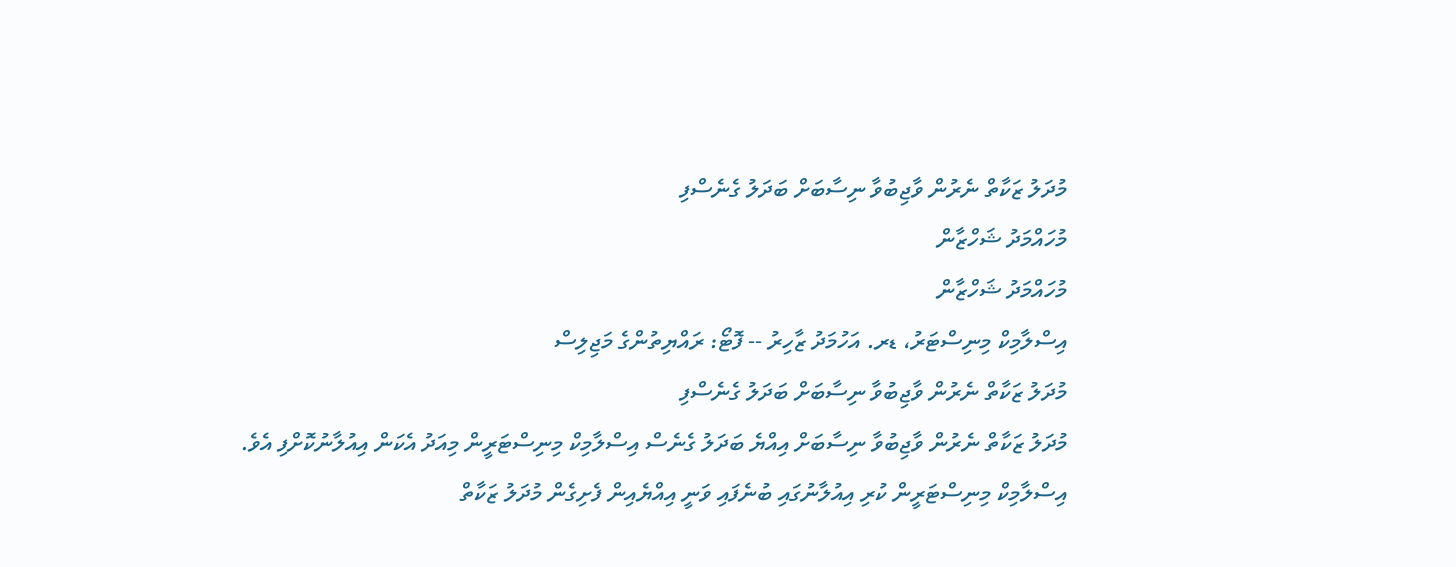މުދަލު ޒަކާތް ނެރުން ވާޖިބުވާ ނިސާބަށް ބަދަލު ގެނެސްފި
މުހައްމަދު ޝަހްޒާން
މުހައްމަދު ޝަހްޒާން
އިސްލާމިކް މިނިސްޓަރު، ޑރ. އަހުމަދު ޒާހިރު -- ފޮޓޯ: ރައްޔިތުންގެ މަޖިލިސް
މުދަލު ޒަކާތް ނެރުން ވާޖިބުވާ ނިސާބަށް ބަދަލު ގެނެސްފި
މުދަލު ޒަކާތް ނެރުން ވާޖިބުވާ ނިސާބަށް އިއްޔެ ބަދަލު ގެނެސް އިސްލާމިކް މިނިސްޓަރީން މިއަދު އެކަން އިއުލާނުކޮށްފި އެވެ.
އިސްލާމިކް މިނިސްޓަރީން ކުރި އިއުލާނުގައި ބުނެފައި ވަނީ އިއްޔެއިން ފެށިގެން މުދަލު ޒަކާތް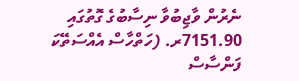ނެރުން ވާޖިބުވާ ނިސާބުގެ ގޮތުގައި 7151.90ރ. (ހަތްހާސް އެއްސަތޭކަ ފަންސާސް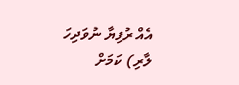އެއް ރުފިޔާ ނުވަދިހަ ލާރި) ކަމަށް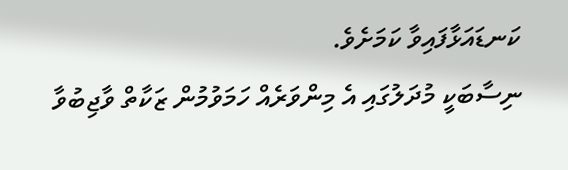ކަނޑައަޅާފައިވާ ކަމަށެވެ.
ނިސާބަކީ މުދަލުގައި އެ މިންވަރެއް ހަމަވުމުން ޒަކާތް ވާޖިބުވާ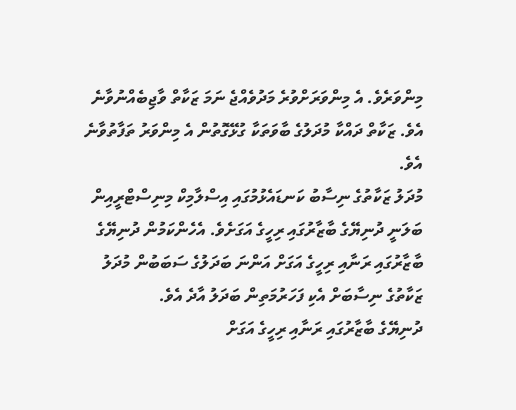މިންވަރެވެ. އެ މިންވަރަށްވުރެ މަދުވެއްޖެ ނަމަ ޒަކާތް ވާޖިބެއްނުވާނެ އެވެ. ޒަކާތް ދައްކާ މުދަލުގެ ބާވަތަކާ ގުޅޭގޮތުން އެ މިންވަރު ތަފާތުވާނެ އެވެ.
މުދަލު ޒަކާތުގެ ނިސާބު ކަނޑައެޅުމުގައި އިސްލާމިކް މިނިސްޓްރީއިން ބަލަނީ ދުނިޔޭގެ ބާޒާރުގައި ރިހީގެ އަގަށެވެ. އެހެންކަމުން ދުނިޔޭގެ ބާޒާރުގައި ރަނާއި ރިހީގެ އަގަށް އަންނަ ބަދަލުގެ ސަބަބުން މުދަލު ޒަކާތުގެ ނިސާބަށް އެކި ފަހަރުމަތިން ބަދަލު އާދެ އެވެ.
ދުނިޔޭގެ ބާޒާރުގައި ރަނާއި ރިހީގެ އަގަށް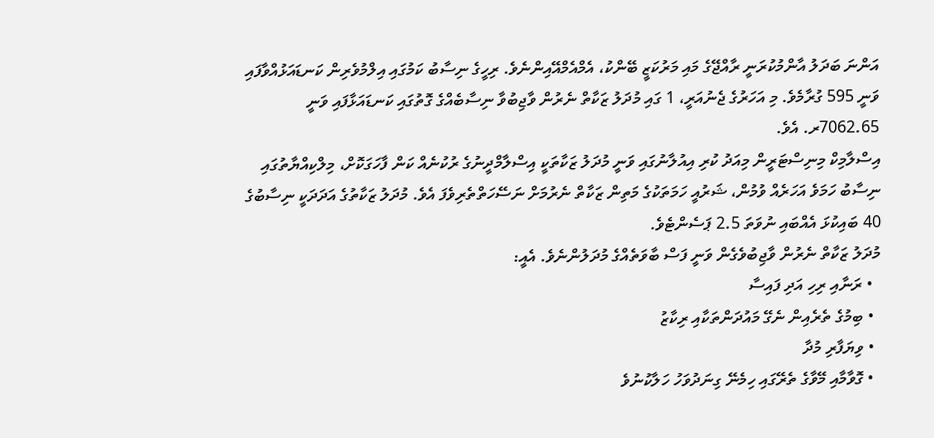އަންނަ ބަދަލު އާންމުކުރަނީ ރާއްޖޭގެ މައި މަރުކަޒީ ބޭންކު، އެމްއެމްއޭއިންނެވެ. ރިހީގެ ނިސާބު ކަމުގައި އިލްމުވެރިން ކަނޑައަޅުއްވާފައި ވަނީ 595 ގުރާމެވެ. މި އަހަރުގެ ޖެނުއަރީ، 1 ގައި މުދަލު ޒަކާތް ނެރުން ވާޖިބުވާ ނިސާބެއްގެ ގޮތުގައި ކަނޑައަޅާފައި ވަނީ 7062.65ރ. އެވެ.
އިސްލާމިކް މިނިސްޓަރީން މިއަދު ކުރި އިއުލާނުގައި ވަނީ މުދަލު ޒަކާތަކީ އިސްލާމްދީނުގެ ރުކުނެއް ކަން ފާހަގަކޮށް، މިލްކިއްޔާތުގައި ނިސާބު ހަމަވެ އަހަރެއް ވުމުން، ޝަރުއީ ހަމަތަކުގެ މަތިން ޒަކާތް ނެރުމަށް ނަސޭހަތްތެރިވެފަ އެވެ. މުދަލު ޒަކާތުގެ އަދަދަކީ ނިސާބުގެ 40 ބައިކުޅަ އެއްބައި ނުވަތަ 2.5 ޕަސެންޓެވެ.
މުދަލު ޒަކާތް ނެރުން ވާޖިބުވެގެން ވަނީ ފަސް ބާވަތެއްގެ މުދަލުންނެވެ. އެއީ:
  • ރަނާއި ރިހި އަދި ފައިސާ
  • ބިމުގެ ތެރެއިން ނެގޭ މައުދަންތަކާއި ރިކާޒު
  • ވިޔަފާރި މުދާ
  • ގޮވާމާއި މޭވާގެ ތެރޭގައި ހިމެނޭ ގިނަދުވަހު ހަލާކުނުވެ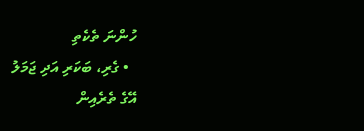ހުންނަ ތެކެތި
  • ގެރި، ބަކަރި އަދި ޖަމަލު
އޭގެ ތެރެއިން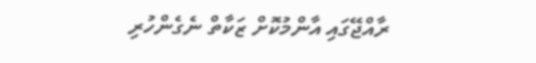ރާއްޖޭގައި އާންމުކޮށް ޒަކާތް ނެގެންހުރި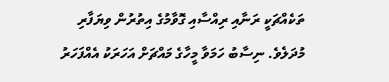ތަކެއްޗަކީ ރަނާއި ރިއްސާއި ގޮވާމުގެ އިތުރުން ވިޔަފާރި މުދަލެވެ. ނިސާބު ހަމަވާ މީހާގެ މައްޗަށް އަހަރަކު އެއްފަހަރު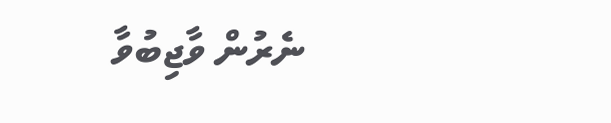ނެރުން ވާޖިބުވާ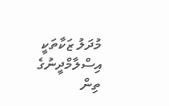މުދަލު ޒަކާތަކީ އިސްލާމްދީނުގެ ތިން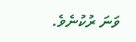ވަނަ ރުކުނެވެ.